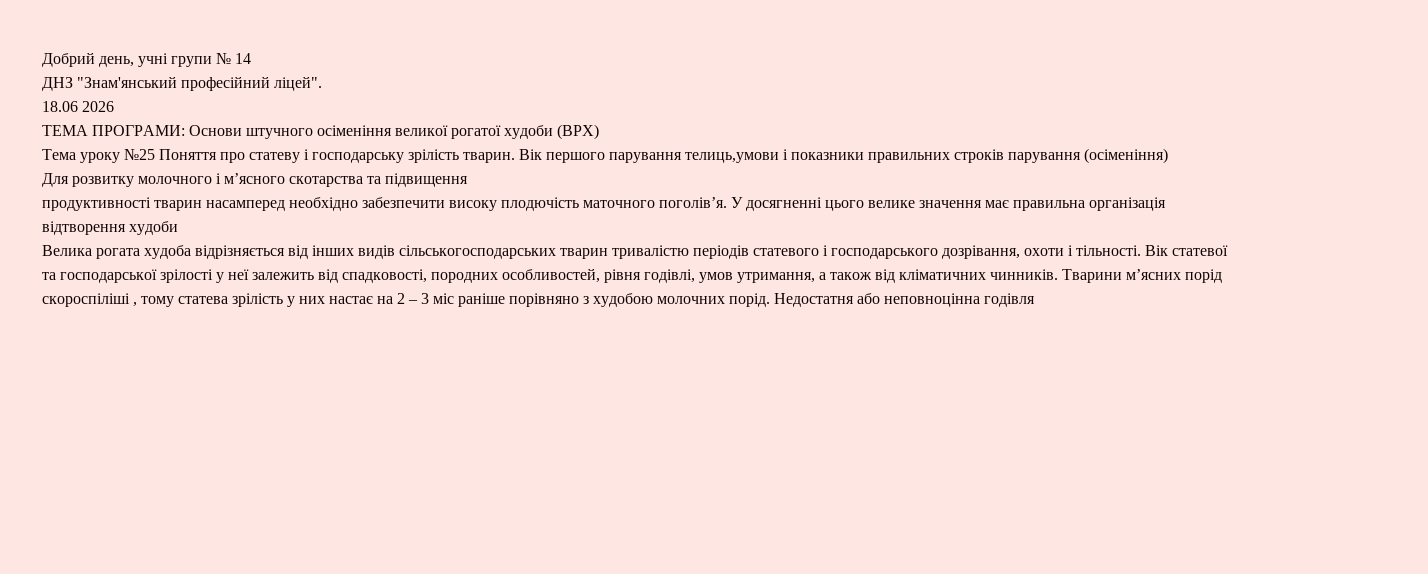Добрий день, учні групи № 14
ДНЗ "Знам'янський професійний ліцей".
18.06 2026
ТЕМА ПРОГРАМИ: Основи штучного осіменіння великої рогатої худоби (ВРХ)
Тема уроку №25 Поняття про статеву і господарську зрілість тварин. Вік першого парування телиць,умови і показники правильних строків парування (осіменіння)
Для розвитку молочного і м’ясного скотарства та підвищення
продуктивності тварин насамперед необхідно забезпечити високу плодючість маточного поголів’я. У досягненні цього велике значення має правильна організація відтворення худоби
Велика рогата худоба відрізняється від інших видів сільськогосподарських тварин тривалістю періодів статевого і господарського дозрівання, охоти і тільності. Вік статевої та господарської зрілості у неї залежить від спадковості, породних особливостей, рівня годівлі, умов утримання, а також від кліматичних чинників. Тварини м’ясних порід скороспіліші , тому статева зрілість у них настає на 2 – 3 міс раніше порівняно з худобою молочних порід. Недостатня або неповноцінна годівля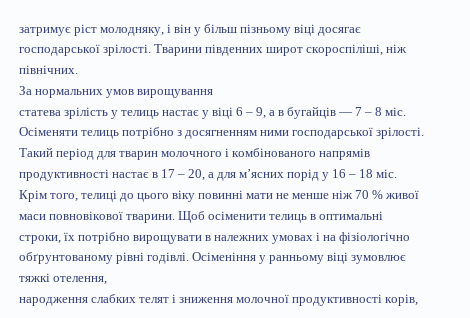затримує ріст молодняку, і він у більш пізньому віці досягає господарської зрілості. Тварини південних широт скороспіліші, ніж північних.
За нормальних умов вирощування
статева зрілість у телиць настає у віці 6 – 9, а в бугайців — 7 – 8 міс.
Осіменяти телиць потрібно з досягненням ними господарської зрілості. Такий період для тварин молочного і комбінованого напрямів продуктивності настає в 17 – 20, а для м’ясних порід у 16 – 18 міс. Крім того, телиці до цього віку повинні мати не менше ніж 70 % живої маси повновікової тварини. Щоб осіменити телиць в оптимальні строки, їх потрібно вирощувати в належних умовах і на фізіологічно обґрунтованому рівні годівлі. Осіменіння у ранньому віці зумовлює тяжкі отелення,
народження слабких телят і зниження молочної продуктивності корів,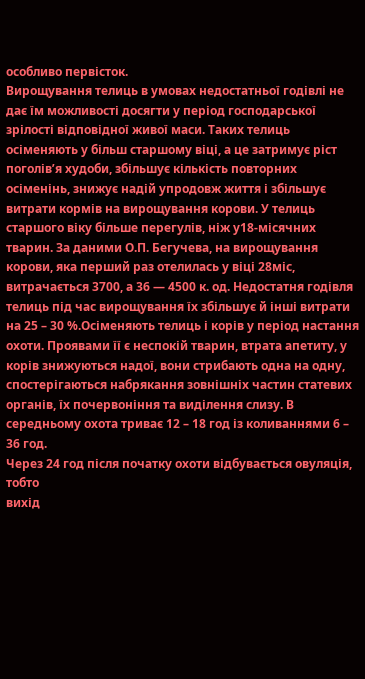особливо первісток.
Вирощування телиць в умовах недостатньої годівлі не дає їм можливості досягти у період господарської зрілості відповідної живої маси. Таких телиць осіменяють у більш старшому віці, а це затримує ріст поголів’я худоби, збільшує кількість повторних осіменінь, знижує надій упродовж життя і збільшує витрати кормів на вирощування корови. У телиць старшого віку більше перегулів, ніж у18-місячних тварин. За даними О.П. Бегучева, на вирощування корови, яка перший раз отелилась у віці 28міс, витрачається 3700, а 36 — 4500 к. од. Недостатня годівля телиць під час вирощування їх збільшує й інші витрати на 25 – 30 %.Осіменяють телиць і корів у період настання охоти. Проявами її є неспокій тварин, втрата апетиту, у корів знижуються надої, вони стрибають одна на одну, спостерігаються набрякання зовнішніх частин статевих органів, їх почервоніння та виділення слизу. В середньому охота триває 12 – 18 год із коливаннями 6 – 36 год.
Через 24 год після початку охоти відбувається овуляція, тобто
вихід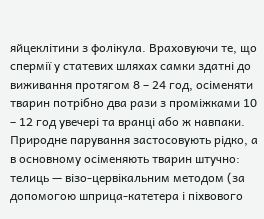яйцеклітини з фолікула. Враховуючи те, що спермії у статевих шляхах самки здатні до виживання протягом 8 – 24 год, осіменяти тварин потрібно два рази з проміжками 10 – 12 год увечері та вранці або ж навпаки.
Природне парування застосовують рідко, а в основному осіменяють тварин штучно: телиць — візо-цервікальним методом (за допомогою шприца-катетера і піхвового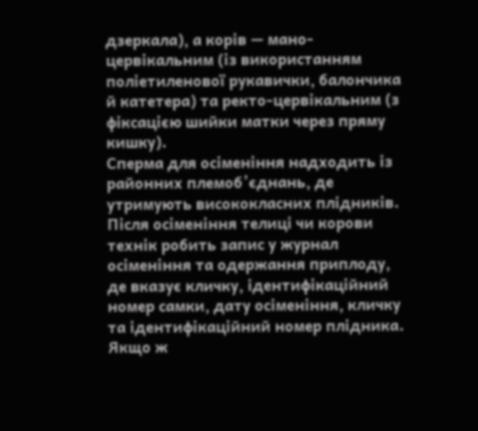дзеркала), а корів — мано-цервікальним (із використанням поліетиленової рукавички, балончика й катетера) та ректо-цервікальним (з фіксацією шийки матки через пряму кишку).
Сперма для осіменіння надходить із районних племоб’єднань, де утримують висококласних плідників. Після осіменіння телиці чи корови технік робить запис у журнал осіменіння та одержання приплоду, де вказує кличку, ідентифікаційний номер самки, дату осіменіння, кличку та ідентифікаційний номер плідника. Якщо ж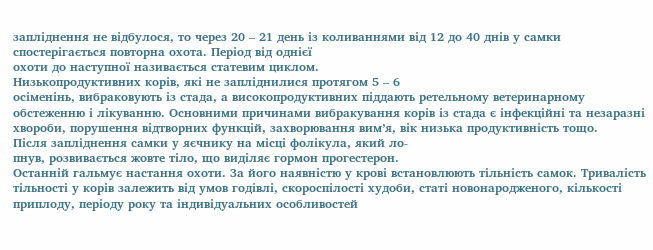запліднення не відбулося, то через 20 – 21 день із коливаннями від 12 до 40 днів у самки спостерігається повторна охота. Період від однієї
охоти до наступної називається статевим циклом.
Низькопродуктивних корів, які не запліднилися протягом 5 – 6
осіменінь, вибраковують із стада, а високопродуктивних піддають ретельному ветеринарному обстеженню і лікуванню. Основними причинами вибракування корів із стада є інфекційні та незаразні хвороби, порушення відтворних функцій, захворювання вим’я, вік низька продуктивність тощо.
Після запліднення самки у яєчнику на місці фолікула, який ло-
пнув, розвивається жовте тіло, що виділяє гормон прогестерон.
Останній гальмує настання охоти. За його наявністю у крові встановлюють тільність самок. Тривалість тільності у корів залежить від умов годівлі, скороспілості худоби, статі новонародженого, кількості приплоду, періоду року та індивідуальних особливостей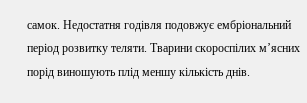самок. Недостатня годівля подовжує ембріональний період розвитку теляти. Тварини скороспілих м’ясних порід виношують плід меншу кількість днів.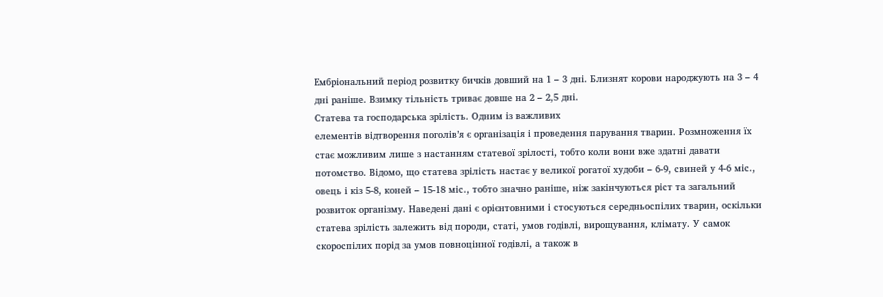Ембріональний період розвитку бичків довший на 1 – 3 дні. Близнят корови народжують на 3 – 4 дні раніше. Взимку тільність триває довше на 2 – 2,5 дні.
Статева та господарська зрілість. Одним із важливих
елементів відтворення поголів’я є організація і проведення парування тварин. Розмноження їх стає можливим лише з настанням статевої зрілості, тобто коли вони вже здатні давати потомство. Відомо, що статева зрілість настає у великої рогатої худоби – 6-9, свиней у 4-6 міс., овець і кіз 5-8, коней – 15-18 міс., тобто значно раніше, ніж закінчуються ріст та загальний розвиток організму. Наведені дані є орієнтовними і стосуються середньоспілих тварин, оскільки статева зрілість залежить від породи, статі, умов годівлі, вирощування, клімату. У самок скороспілих порід за умов повноцінної годівлі, а також в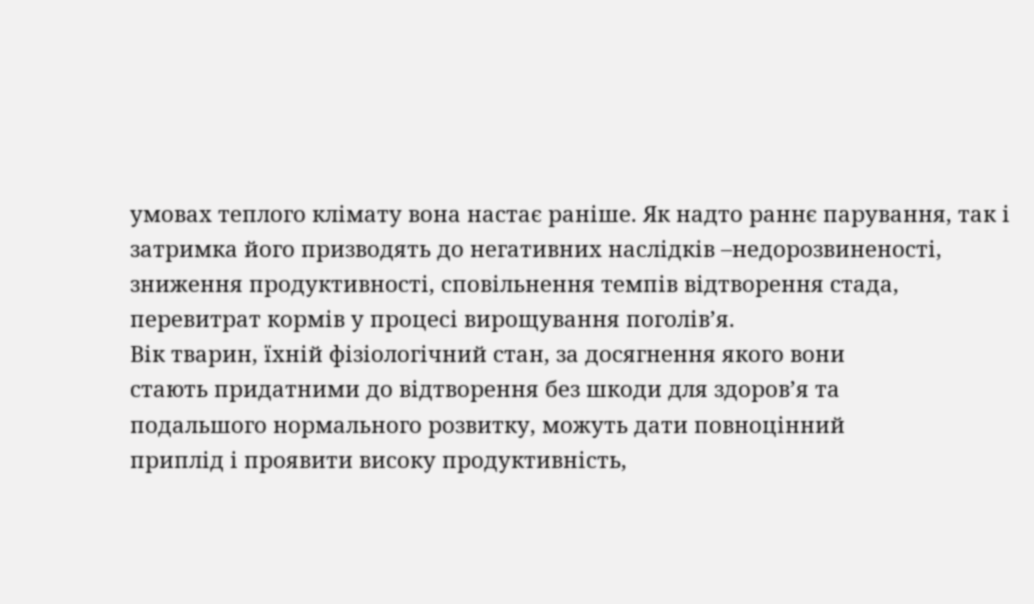умовах теплого клімату вона настає раніше. Як надто раннє парування, так і затримка його призводять до негативних наслідків –недорозвиненості, зниження продуктивності, сповільнення темпів відтворення стада, перевитрат кормів у процесі вирощування поголів’я.
Вік тварин, їхній фізіологічний стан, за досягнення якого вони
стають придатними до відтворення без шкоди для здоров’я та
подальшого нормального розвитку, можуть дати повноцінний
приплід і проявити високу продуктивність,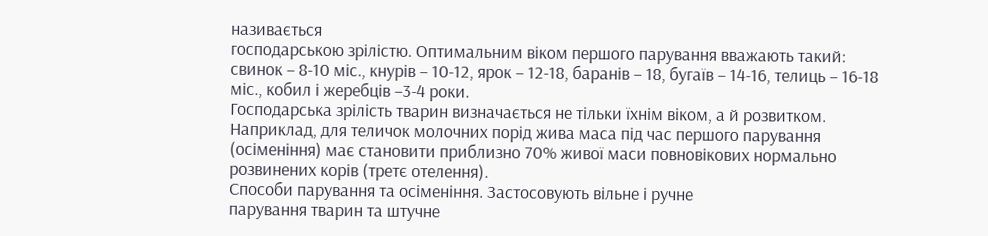називається
господарською зрілістю. Оптимальним віком першого парування вважають такий: свинок – 8-10 міс., кнурів – 10-12, ярок – 12-18, баранів – 18, бугаїв – 14-16, телиць – 16-18 міс., кобил і жеребців –3-4 роки.
Господарська зрілість тварин визначається не тільки їхнім віком, а й розвитком. Наприклад, для теличок молочних порід жива маса під час першого парування (осіменіння) має становити приблизно 70% живої маси повновікових нормально розвинених корів (третє отелення).
Способи парування та осіменіння. Застосовують вільне і ручне
парування тварин та штучне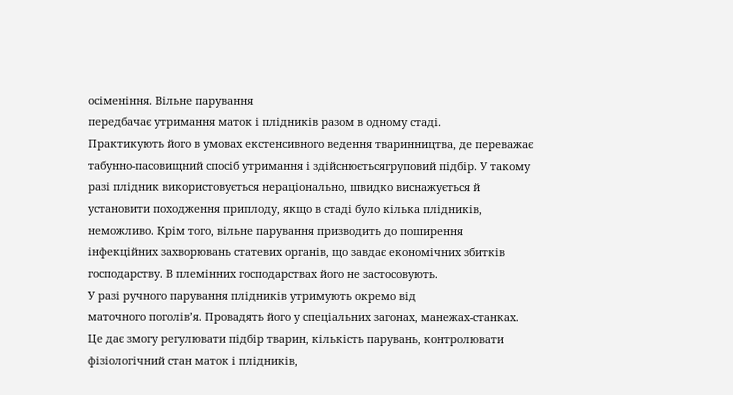осіменіння. Вільне парування
передбачає утримання маток і плідників разом в одному стаді.
Практикують його в умовах екстенсивного ведення тваринництва, де переважає табунно-пасовищний спосіб утримання і здійснюєтьсягруповий підбір. У такому разі плідник використовується нераціонально, швидко виснажується й установити походження приплоду, якщо в стаді було кілька плідників, неможливо. Крім того, вільне парування призводить до поширення інфекційних захворювань статевих органів, що завдає економічних збитків господарству. В племінних господарствах його не застосовують.
У разі ручного парування плідників утримують окремо від
маточного поголів’я. Провадять його у спеціальних загонах, манежах-станках. Це дає змогу регулювати підбір тварин, кількість парувань, контролювати фізіологічний стан маток і плідників,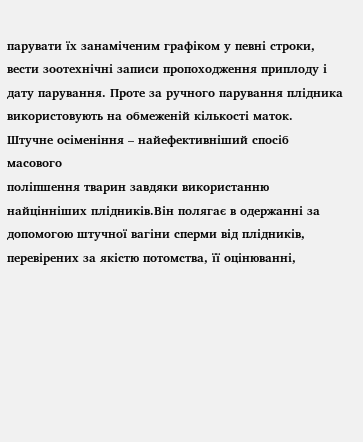парувати їх занаміченим графіком у певні строки, вести зоотехнічні записи пропоходження приплоду і дату парування. Проте за ручного парування плідника використовують на обмеженій кількості маток.
Штучне осіменіння – найефективніший спосіб масового
поліпшення тварин завдяки використанню найцінніших плідників.Він полягає в одержанні за допомогою штучної вагіни сперми від плідників, перевірених за якістю потомства, її оцінюванні,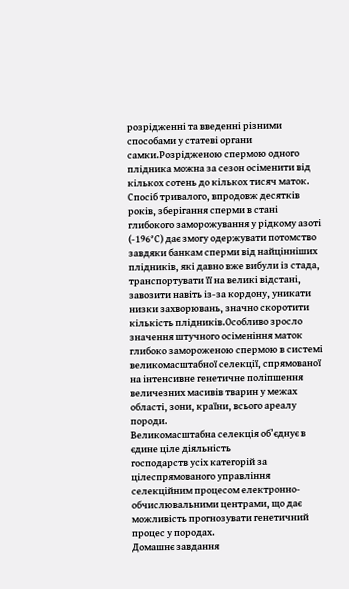розрідженні та введенні різними способами у статеві органи самки.Розрідженою спермою одного плідника можна за сезон осіменити від кількох сотень до кількох тисяч маток.
Спосіб тривалого, впродовж десятків років, зберігання сперми в стані глибокого заморожування у рідкому азоті (-196°С) дає змогу одержувати потомство завдяки банкам сперми від найцінніших плідників, які давно вже вибули із стада, транспортувати її на великі відстані, завозити навіть із-за кордону, уникати низки захворювань, значно скоротити кількість плідників.Особливо зросло значення штучного осіменіння маток глибоко замороженою спермою в системі великомасштабної селекції, спрямованої на інтенсивне генетичне поліпшення величезних масивів тварин у межах області, зони, країни, всього ареалу породи.
Великомасштабна селекція об’єднує в єдине ціле діяльність
господарств усіх категорій за цілеспрямованого управління
селекційним процесом електронно-обчислювальними центрами, що дає можливість прогнозувати генетичний процес у породах.
Домашнє завдання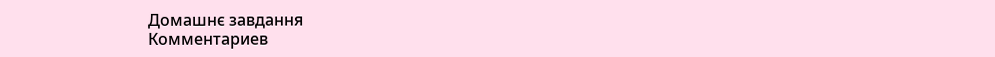Домашнє завдання
Комментариев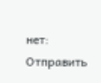нет:
Отправить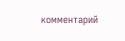комментарий